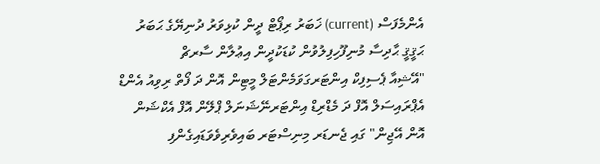އެންމެފަސް (current) ޚަބަރު ރިޕޯޓް ދީން ކުޅިވަރު ދުނިޔޭގެ ޙަބަރު ޙަޤީޤީ ޙާދިސާ މުނިފޫހިފިލުވުން ކުޑަކުދީން އިޢުލާން ސާރޗް
"އޭޝިއާ ޕެސިފިކް އިންޓަރގަވަމެންޓަލް މީޓިން އޮން ދަ ފޯތް ރިވިއު އެންޑް އެޕްރައިސަލް އޮފް ދަ މެޑްރިޑް އިންޓަރނޭޝަނަލް ޕްލޭން އޮފް އެކްޝަން އޮން އޭޖިން" ގައި ޖެނޑަރ މިނިސްޓަރ ބައިވެރިވެވަޑައިގެންފި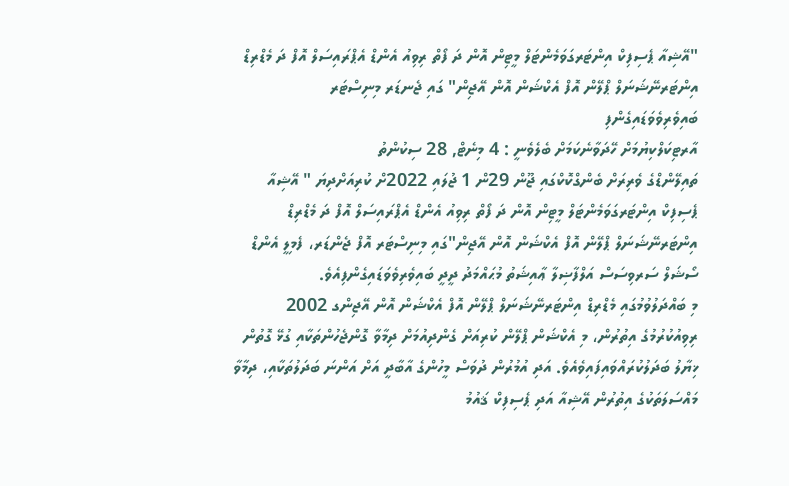"އޭޝިއާ ޕެސިފިކް އިންޓަރގަވަމެންޓަލް މީޓިން އޮން ދަ ފޯތް ރިވިއު އެންޑް އެޕްރައިސަލް އޮފް ދަ މެޑްރިޑް އިންޓަރނޭޝަނަލް ޕްލޭން އޮފް އެކްޝަން އޮން އޭޖިން" ގައި ޖެނޑަރ މިނިސްޓަރ ބައިވެރިވެވަޑައިގެންފި
އާރޓިކަލްކިޔުމަށް ހޭދަވާނެކަމަށް ބެލެވެނީ : 4 މިނެޓް, 28 ސިކުންތު
ތައިލޭންޑްގެ ވެރިރަށް ބެންގްކޮކްގައި ޖޫން 29ން 1 ޖުލައި 2022ށް ކުރިއަށްދިޔަ " އޭޝިއާ ޕެސިފިކް އިންޓަރގަވަމެންޓަލް މީޓިން އޮން ދަ ފޯތް ރިވިއު އެންޑް އެޕްރައިސަލް އޮފް ދަ މެޑްރިޑް އިންޓަރނޭޝަނަލް ޕްލޭން އޮފް އެކްޝަން އޮން އޭޖިން"ގައި މިނިސްޓަރ އޮފް ޖެންޑަރ، ފެމިލީ އެންޑް ސޯޝަލް ސަރވިސަސް އަލްފާޟިލާ ޢާއިޝަތު މުޙައްމަދު ދީދީ ބައިވެރިވެވަޑައިގެންފިއެވެ.
މި ބައްދަލުވުމުގައި މެޑްރިޑް އިންޓަރނޭޝަނަލް ޕްލޭން އޮފް އެކްޝަން އޮން އޭޖިންގ 2002 ރިވިއުކުރުމުގެ އިތުރުން، މި އެކްޝަން ޕްލޭން ކުރިއަށް ގެންދިއުމަށް ދިމާވާ ގޮންޖެހުންތަކާއި ގުޅޭ ގޮތުން ޚިޔާލު ބަދަލުކުރައްވައިފައިވެއެވެ. އަދި އުމުރުން ދުވަސް މީހުންގެ އާބާދީ އަށް އަންނަ ބަދަލުތަކާއި، ދިމާވާ މައްސަލަތަކުގެ އިތުރުން އޭޝިއާ އަދި ޕެސިފިކް ޤައުމު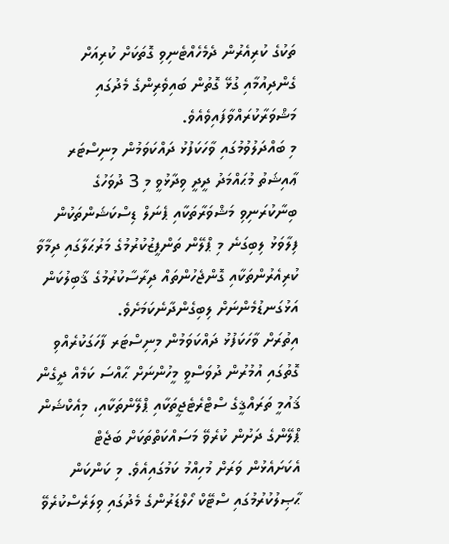ތަކުގެ ކުރިއެރުން ދެމެހެއްޓެނިވި ގޮތަކަށް ކުރިއަށް ގެންދިއުމާއި ގުޅޭ ގޮތުން ބައިވެރިންގެ މެދުގައި މަޝްވަރާކުރައްވާފައިވެއެވެ.
މި ބައްދަލުވުމުގައި ވާހަކަފުޅު ދައްކަވަމުން މިނިސްޓަރ ޢާއިޝަތު މުޙައްމަދު ދީދީ ވިދާޅުވީ މި 3 ދުވަހުގެ ބިނާކުރަނިވި މަޝްވަރާތަކާއި ޕެނަލް ޑިސްކަޝަންތަކުން ފިލާވަޅު ލިބިގަނެ މި ޕްލޭން ތަންފީޒުކުރުމުގެ މަރުޙަލާގައި ދިމާވާ ކުރިއެރުންތަކާއި ގޮންޖެހުންތައް ދިރާސާކުރުމުގެ ޤާބިލުކަން އަޅުގަނޑުމެންނަށް ލިބިގެންދާނެކަމަށެވެ.
އިތުރަށް ވާހަކަފުޅު ދައްކަވަމުން މިނިސްޓަރ ފާހަގަކުރެއްވި ގޮތުގައި އުމުރުން ދުވަސްވީ މީހުންނަށް ޙާއްސަ ކަމެއް ދީގެން ޤައުމީ ތަރައްޤީގެ ސްޓްރެޓެޖީތަކާއި ޕްލޭންތަކާއި، މިއެކްޝަން ޕްލޭންގެ ދަށުން ކުރެވޭ މަސައްކަތްތަކަށް ބަޖެޓް އެކަށައެޅުން ވަރަށް މުހިއްމު ކަމުގައިއެވެ. މި ކަންކަން ޙާޞިލުކުރުމުގައި ސްޓޭކް ހޯލްޑަރުންގެ މެދުގައި ވިލަރެސްކުރެވޭ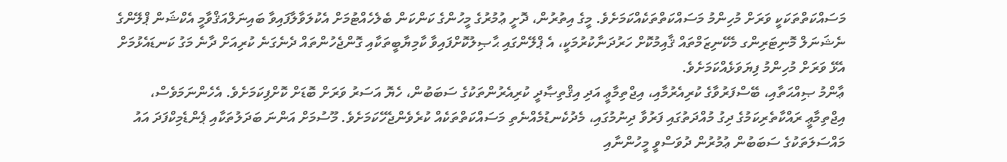މަސައްކަތްތަކަކީ ވަރަށް މުހިންމު މަސައްކަތްތަކެއްކަމަށެވެ. މީގެ އިތުރުން، ދޮށީ ޢުމުރުގެ މީހުންގެ ކަންކަން ބެލެހެއްޓުމަށް އެކުލަވާލާފައިވާ ބައިނަލްއަޤްވާމީ އެކްޝަން ޕްލޭންގެ ނެޝަނަލް މޮނިޓަރިންގ މެކޭނިޒަމްތައް ޤާއިމުކޮށް ހަރުދަނާކުރުމަކީ، އެ ޕްލޭންގައި ޙާޞިލުކޮށްފައިވާ ކާމިޔާބީތަކާއި ގޮންޖެހުންތައް ދެނެގަނެ ކުރިއަށް ދާނެ މަގު ކަނޑައެޅުމަށް އެޅޭ ވަރަށް މުހިންމު ފިޔަވަޅެއްކަމަށެވެ.
ޢާންމު ޞިއްޙަތާއި، ބޭސްފަރުވާގެ ކުރިއެރުމާއި، އިޖްތިމާޢީ އަދި އިޤްތިޞާދީ ކުރިއެރުންތަކުގެ ސަބަބުން، ހެޔޮ އަސަރު ވަރަށް ބޮޑަށް ކޮށްފިކަމަށެވެ. އެހެންނަމަވެސް، އިޖްތިމާޢީ ރައްކާތެރިކަމުގެ ދިގު މުއްދަތުގައި ފަރުވާ ދިނުމުގައި، މެދުކެނޑުމެއްނެތި މަސައްކަތްތަކެއް ކުރެވެންޖެހޭކަމަށެވެ. މޫސުމަށް އަންނަ ބަދަލުތަކާއި ޕެންޑެމިކްފަދަ އައު މައްސަލަތަކުގެ ސަބަބުން ޢުމުރުން ދުވަސްވީ މީހުންނާއި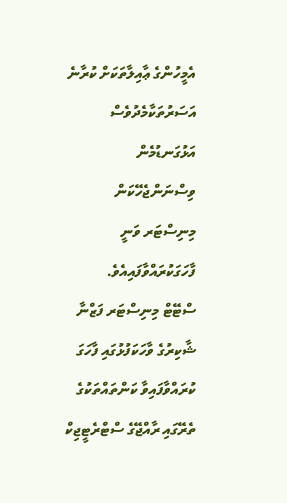އެމީހުންގެ ޢާއިލާތަކަށް ކުރާނެ އަސަރުތަކާމެދުވެސް އަޅުގަނޑުމެން ވިސްނަންޖެހޭކަން މިނިސްޓަރ ވަނީ ފާހަގަކުރައްވާފައިއެވެ.
ސްޓޭޓް މިނިސްޓަރ ފަޒްނާ ޝާކިރުގެ ވާހަކަފުޅުގައި ފާހަގަ ކުރައްވާފައިވާ ކަންތައްތަކުގެ ތެރޭގައި ރާއްޖޭގެ ސްޓްރެޓީޖިކް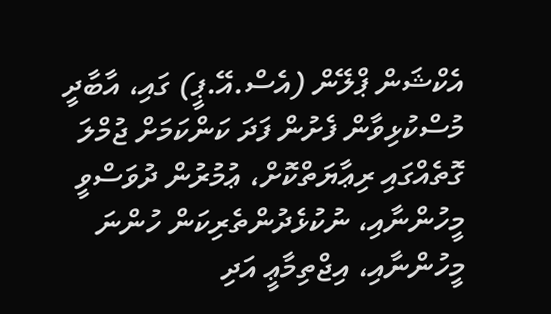އެކްޝަން ޕްލޭން (އެސް.އޭ.ޕީ) ގައި، އާބާދީ މުސްކުޅިވާން ފެށުން ފަދަ ކަންކަމަށް ޖުމްލަ ގޮތެއްގައި ރިޢާޔަތްކޮށް، ޢުމުރުން ދުވަސްވީ މީހުންނާއި، ނުކުޅެދުންތެރިކަން ހުންނަ މީހުންނާއި، އިޖްތިމާޢީ އަދި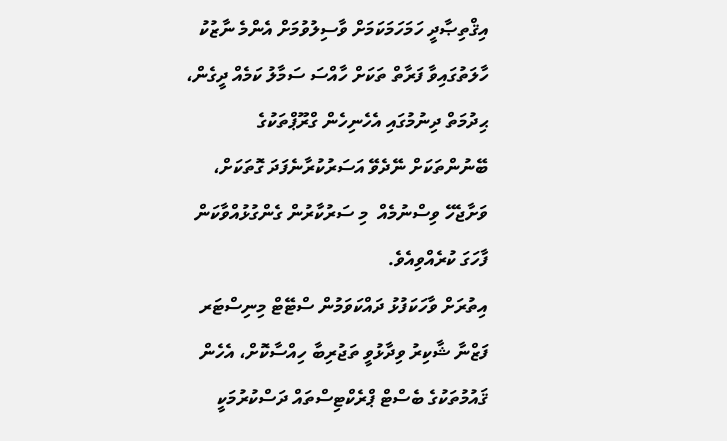އިޤްތިޞާދީ ހަމަހަމަކަމަށް ވާސިލުވުމަށް އެންމެ ނާޒުކު ހާލަތުގައިވާ ފަރާތް ތަކަށް ހާއްސަ ސަމާލު ކަމެއް ދީގެން، ޙިދުމަތް ދިނުމުގައި އެހެނިހެން ގްރޫޕްތަކުގެ ބޭނުންތަކަށް ނޭދެވޭ އަސަރުކުރާނެފަދަ ގޮތަކަށް، ވަށާޖެހޭ ވިސްނުމެއް  މި ސަރުކާރުން ގެންގުޅުއްވާކަން ފާހަގަ ކުރެއްވިއެވެ.
އިތުރަށް ވާހަކަފުޅު ދައްކަވަމުން ސްޓޭޓް މިނިސްޓަރ ފަޒްނާ ޝާކިރު ވިދާޅުވީ ތަޖުރިބާ ހިއްސާކޮށް، އެހެން ޤައުމުތަކުގެ ބެސްޓް ޕްރެކްޓިސްތައް ދަސްކުރުމަކީ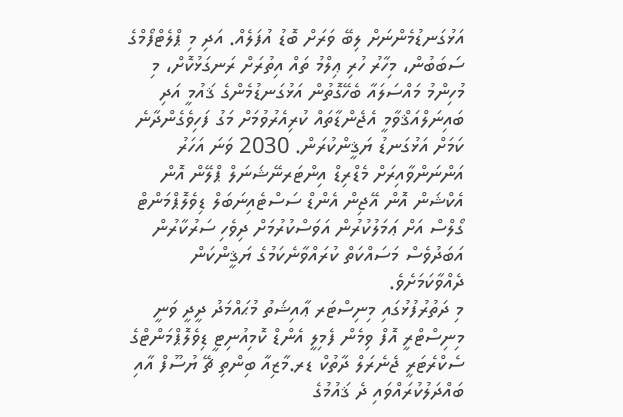އަޅުގަނޑުމެންނަށް ލިބޭ ވަރަށް ބޮޑު އުފަލެއް. އަދި މި ޕްލެޓްފޯމްގެ ސަބަބުން، މިހާރު ހުރި ޢިލްމު ތައް އިތުރަށް ރަނގަޅުކޮށް، މި މުހިންމު މައްސަލައާ ބެހޭގޮތުން އަޅުގަނޑުމެންގެ ޤައުމީ އަދި ބައިނަލްއަޤްވާމީ އެޖެންޑާތައް ކުރިއެރުވުމަށް މަގު ފަހިވެގެންދާނެ ކަމަށް އަޅުގަނޑު ޔަޤީންކުރަން. 2030 ވަނަ އަހަރު އަންނަންވާއިރަށް މެޑްރިޑް އިންޓަރނޭޝަނަލް ޕްލޭން އޮން އެކްޝަން އޮން އޭޖިން އެންޑް ސަސްޓެއިނަބަލް ޑިވެލޮޕްމަންޓް ގޯލްސް އަށް ޢަމަލުކުރުން އަވަސްކުރުމަށް ދިވެހި ސަރުކާރުން އަބަދުވެސް މަސައްކަތް ކުރައްވާނެކަމުގެ ޔަޤީންކަން ދެއްވާކަމަށެވެ.
މި ދަތުރުފުޅުގައި މިނިސްޓަރ ޢާއިޝަތު މުޙައްމަދު ދީދީ ވަނީ މިނިސްޓްރީ އޮފް ވިމެން ފެމިލީ އެންޑް ކޮމިއުނިޓީ ޑިވެލޮޕްމަންޓްގެ ސެކްރެޓަރީ ޖެނެރަލް ދާތުކް ޑރ.މާޒިއާ ބިންތި ޗޭ ޔުސޫފް އާއި ބައްދަލުކުރައްވައި ދެ ޤައުމުގެ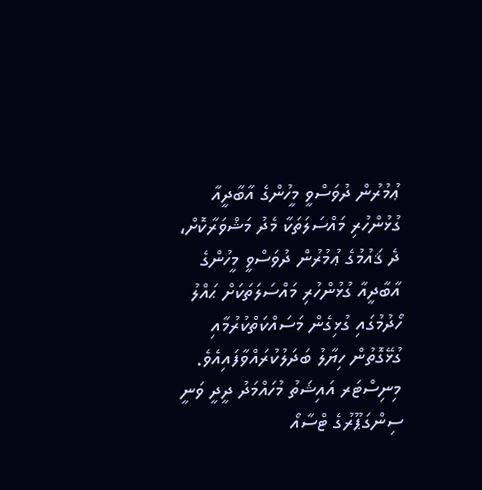ޢުމުރުން ދުވަސްވީ މީހުންގެ އާބާދީއާ ގުޅުންހުރި މައްސަލަތަކާ މެދު މަޝްވަރާކޮށް، ދެ ޤައުމުގެ ޢުމުރުން ދުވަސްވީ މީހުންގެ އާބާދީއާ ގުޅުންހުރި މައްސަލަތަކަށް ޙައްލު ހޯދުމުގައި ގުޅިގެން މަސައްކަތްކުރުމާއި ގުޅޭގޮތުން ހިޔާލު ބަދަލުކުރައްވާފައިއެވެ.
މިނިސްޓަރ އައިޝަތު މުހައްމަދު ދީދީ ވަނީ ސިންގަޕޫރުގެ ޓްސާއޯ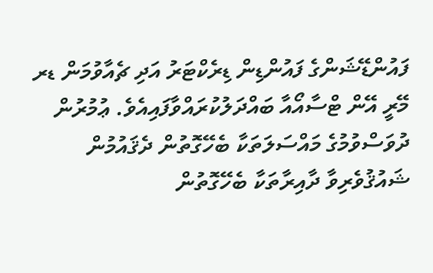ފައުންޑޭޝަންގެ ފައުންޑިން ޑިރެކްޓަރު އަދި ޗެއާވުމަން ޑރ މޭރީ އޭން ޓްސާއޯއާ ބައްދަލުކުރައްވާފައިއެވެ. ޢުމުރުން ދުވަސްވުމުގެ މައްސަލަތަކާ ބެހޭގޮތުން ދެޤައުމުން ޝައުޤުވެރިވާ ދާއިރާތަކާ ބެހޭގޮތުން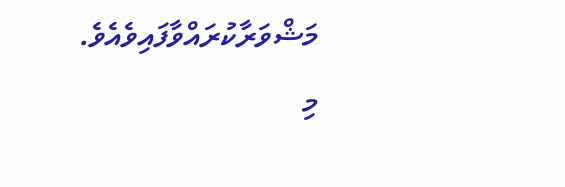މަޝްވަރާކުރައްވާފައިވެއެވެ.
މި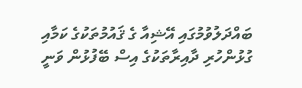ބައްދަލުވުމުގައި އޭޝިއާ ގެ ޤައުމުތަކުގެ ކަމާއި ގުޅުންހުރި ދާއިރާތަކުގެ އިސް ބޭފުޅުން ވަނީ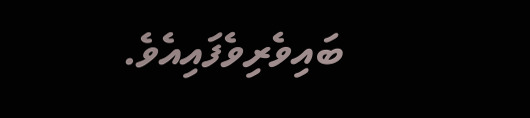ބައިވެރިވެފައިއެވެ.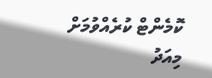ކޮމެންޓް ކުރެއްވުމަށް
މިއަދު